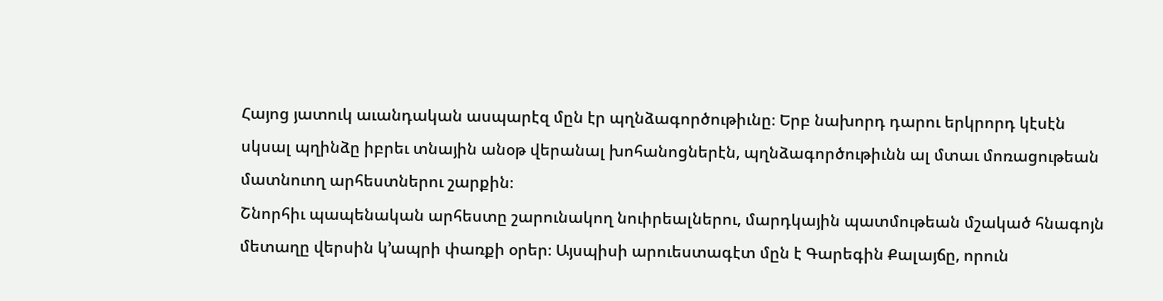Հայոց յատուկ աւանդական ասպարէզ մըն էր պղնձագործութիւնը։ Երբ նախորդ դարու երկրորդ կէսէն սկսալ պղինձը իբրեւ տնային անօթ վերանալ խոհանոցներէն, պղնձագործութիւնն ալ մտաւ մոռացութեան մատնուող արհեստներու շարքին։
Շնորհիւ պապենական արհեստը շարունակող նուիրեալներու, մարդկային պատմութեան մշակած հնագոյն մետաղը վերսին կ՚ապրի փառքի օրեր։ Այսպիսի արուեստագէտ մըն է Գարեգին Քալայճը, որուն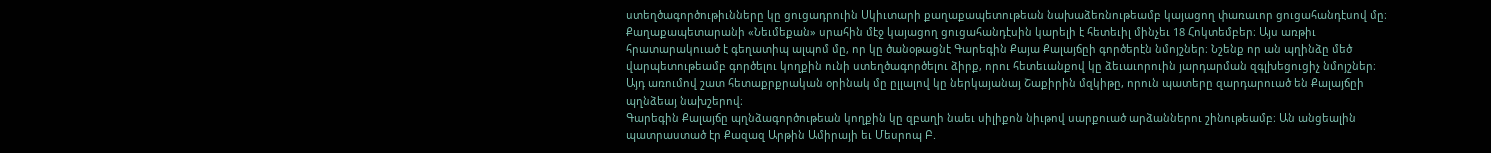ստեղծագործութիւնները կը ցուցադրուին Սկիւտարի քաղաքապետութեան նախաձեռնութեամբ կայացող փառաւոր ցուցահանդէսով մը։ Քաղաքապետարանի «Նեւմեքան» սրահին մէջ կայացող ցուցահանդէսին կարելի է հետեւիլ մինչեւ 18 Հոկտեմբեր։ Այս առթիւ հրատարակուած է գեղատիպ ալպոմ մը, որ կը ծանօթացնէ Գարեգին Քայա Քալայճըի գործերէն նմոյշներ։ Նշենք որ ան պղինձը մեծ վարպետութեամբ գործելու կողքին ունի ստեղծագործելու ձիրք, որու հետեւանքով կը ձեւաւորուին յարդարման զգլխեցուցիչ նմոյշներ։ Այդ առումով շատ հետաքրքրական օրինակ մը ըլլալով կը ներկայանայ Շաքիրին մզկիթը, որուն պատերը զարդարուած են Քալայճըի պղնձեայ նախշերով։
Գարեգին Քալայճը պղնձագործութեան կողքին կը զբաղի նաեւ սիլիքոն նիւթով սարքուած արձաններու շինութեամբ։ Ան անցեալին պատրաստած էր Քազազ Արթին Ամիրայի եւ Մեսրոպ Բ.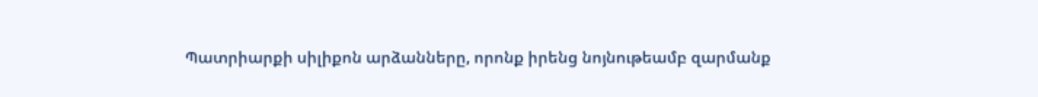Պատրիարքի սիլիքոն արձանները, որոնք իրենց նոյնութեամբ զարմանք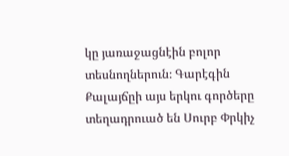կը յառաջացնէին բոլոր տեսնողներուն։ Գարէգին Քալայճըի այս երկու գործերը տեղադրուած են Սուրբ Փրկիչ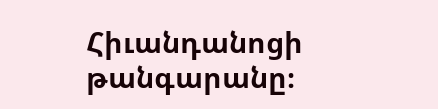Հիւանդանոցի թանգարանը։